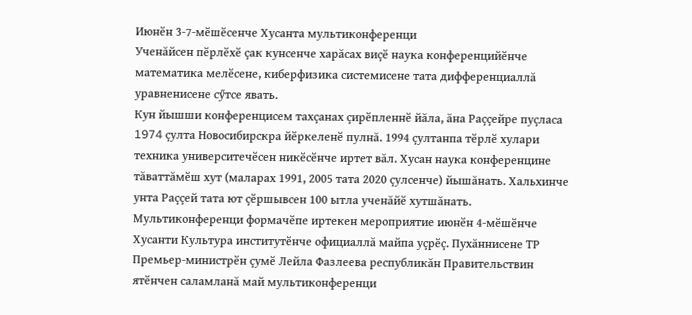Июнӗн 3-7-мӗшӗсенче Хусанта мультиконференци
Ученăйсен пӗрлӗхӗ çак кунсенче харăсах виçӗ наука конференцийӗнче математика мелӗсене, киберфизика системисене тата дифференциаллă уравненисене сӳтсе явать.
Кун йышши конференцисем тахçанах çирӗпленнӗ йăла, ăна Раççейре пуçласа 1974 çулта Новосибирскра йӗркеленӗ пулнă. 1994 çултанпа тӗрлӗ хулари техника университечӗсен никӗсӗнче иртет вăл. Хусан наука конференцине тăваттăмӗш хут (маларах 1991, 2005 тата 2020 çулсенче) йышăнать. Хальхинче унта Раççей тата ют çӗршывсен 100 ытла ученăйӗ хутшăнать.
Мультиконференци формачӗпе иртекен мероприятие июнӗн 4-мӗшӗнче Хусанти Культура институтӗнче официаллă майпа уçрӗç. Пухăннисене ТР Премьер-министрӗн çумӗ Лейла Фазлеева республикăн Правительствин ятӗнчен саламланă май мультиконференци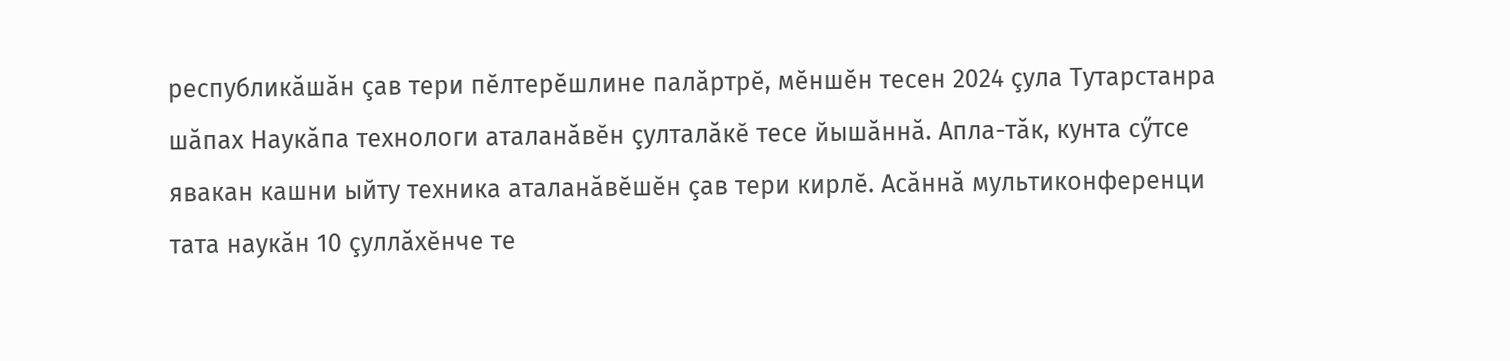республикăшăн çав тери пӗлтерӗшлине палăртрӗ, мӗншӗн тесен 2024 çула Тутарстанра шăпах Наукăпа технологи аталанăвӗн çулталăкӗ тесе йышăннă. Апла-тăк, кунта сӳтсе явакан кашни ыйту техника аталанăвӗшӗн çав тери кирлӗ. Асăннă мультиконференци тата наукăн 10 çуллăхӗнче те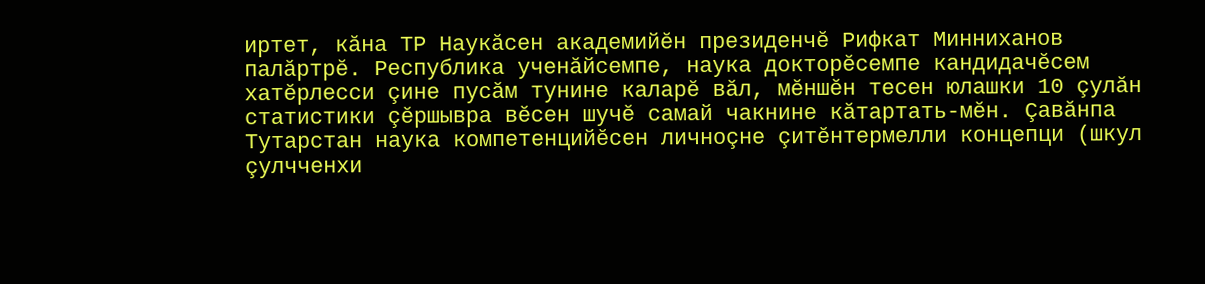иртет, кăна ТР Наукăсен академийӗн президенчӗ Рифкат Минниханов палăртрӗ. Республика ученăйсемпе, наука докторӗсемпе кандидачӗсем хатӗрлесси çине пусăм тунине каларӗ вăл, мӗншӗн тесен юлашки 10 çулăн статистики çӗршывра вӗсен шучӗ самай чакнине кăтартать-мӗн. Çавăнпа Тутарстан наука компетенцийӗсен личноçне çитӗнтермелли концепци (шкул çулчченхи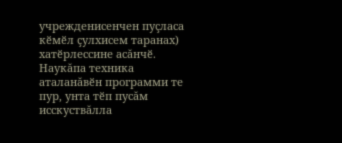учрежденисенчен пуçласа кӗмӗл çулхисем таранах) хатӗрлессине асăнчӗ.
Наукăпа техника аталанăвӗн программи те пур, унта тӗп пусăм исскуствăлла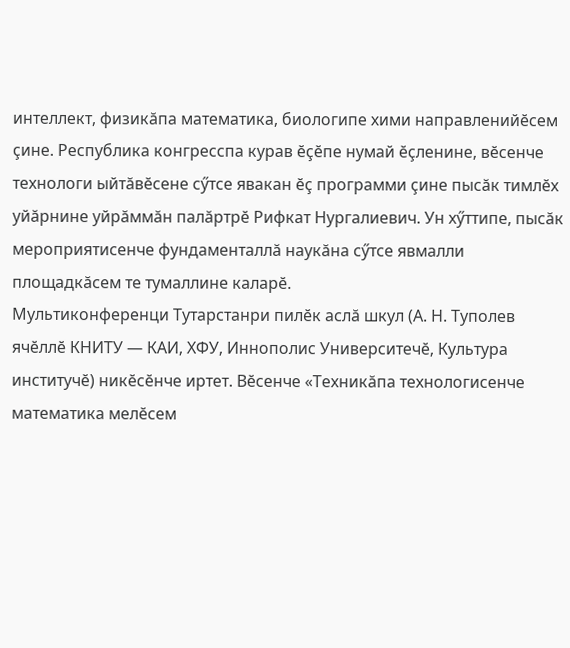интеллект, физикăпа математика, биологипе хими направленийӗсем çине. Республика конгресспа курав ӗçӗпе нумай ӗçленине, вӗсенче технологи ыйтăвӗсене сӳтсе явакан ӗç программи çине пысăк тимлӗх уйăрнине уйрăммăн палăртрӗ Рифкат Нургалиевич. Ун хӳттипе, пысăк мероприятисенче фундаменталлă наукăна сӳтсе явмалли площадкăсем те тумаллине каларӗ.
Мультиконференци Тутарстанри пилӗк аслă шкул (А. Н. Туполев ячӗллӗ КНИТУ — КАИ, ХФУ, Иннополис Университечӗ, Культура институчӗ) никӗсӗнче иртет. Вӗсенче «Техникăпа технологисенче математика мелӗсем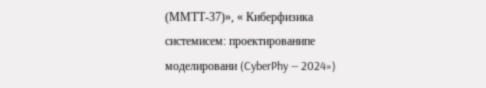(ММТТ-37)», « Киберфизика системисем: проектированипе моделировани (CyberPhy — 2024»)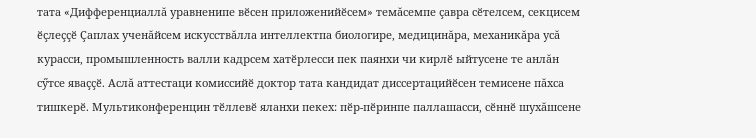тата «Дифференциаллă уравненипе вӗсен приложенийӗсем» темăсемпе çавра сӗтелсем, секцисем ӗçлеççӗ Çаплах ученăйсем искусствăлла интеллектпа биологире, медицинăра, механикăра усă курасси, промышленность валли кадрсем хатӗрлесси пек паянхи чи кирлӗ ыйтусене те анлăн сӳтсе яваççӗ. Аслă аттестаци комиссийӗ доктор тата кандидат диссертацийӗсен темисене пăхса тишкерӗ. Мультиконференцин тӗллевӗ яланхи пекех: пӗр-пӗринпе паллашасси, сӗннӗ шухăшсене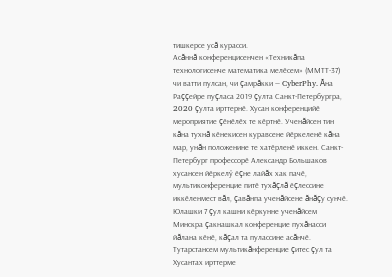тишкерсе усă курасси.
Асăннă конференцисенчен «Техникăпа технологисенче математика мелӗсем» (ММТТ-37) чи ватти пулсан, чи çамрăкки — CyberPhy. Ăна Раççейре пуçласа 2019 çулта Санкт-Петербургра, 2020 çулта ирттернӗ. Хусан конференцийӗ мероприятие çӗнӗлӗх те кӗртнӗ. Ученăйсен тин кăна тухнă кӗнекисен куравсене йӗркеленӗ кăна мар, унăн положенине те хатӗрленӗ иккен. Санкт-Петербург профессорӗ Александр Большаков хусансен йӗркелӳ ӗçне лайăх хак пачӗ, мультиконференцие питӗ тухăçлă ӗçлессине иккӗленмест вăл, çавăнпа ученăйсене ăнăçу сунчӗ. Юлашки 7 çул кашни кӗркунне ученăйсем Минскра çакнашкал конференцие пухăнасси йăлана кӗнӗ, кăçал та пулассине асăнчӗ. Тутарстансем мультикăнференцие çитес çул та Хусантах ирттерме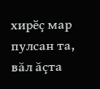хирӗç мар пулсан та, вăл ăçта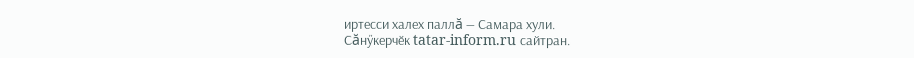иртесси халех паллă — Самара хули.
Сăнӳкерчӗк tatar-inform.ru сайтран.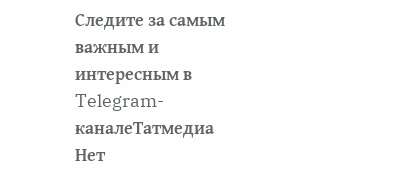Следите за самым важным и интересным в Telegram-каналеТатмедиа
Нет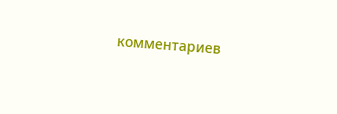комментариев